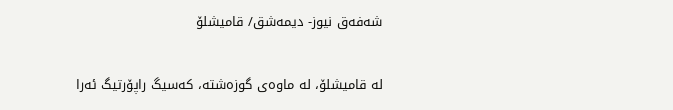شەفەق نیوز- دیمەشق/ قامیشلۆ

لە قامیشلۆ، لە ماوەی گوزەشتە، کەسیگ راپۆرتیگ ئەرا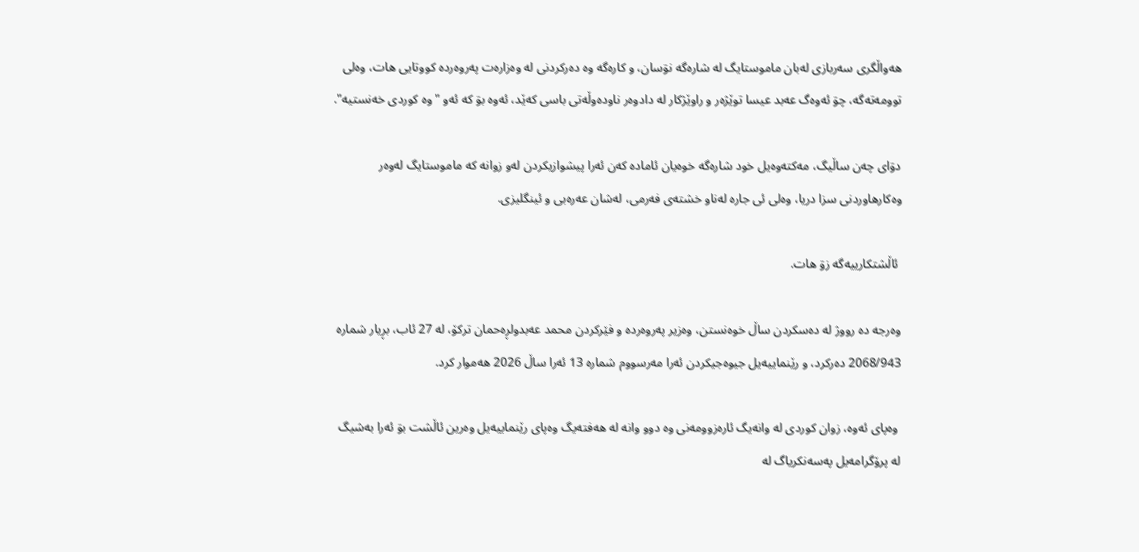هەواڵگری سەربازی لەبان ماموستایگ لە شارەگە نۊسان، و کارەگە وە دەرکردنی لە وەزارەت پەروەردە کووتایی هات، وەلی توومەتەگە، چۊ ئەوەگ عەبد عیسا توێژەر و راوێژکار لە دادوەر ناودەوڵەتی باسی کەێد، ئەوە بۊ کە ئەو "وە کوردی خەنستیە".

دۊای چەن ساڵیگ، مەکتەوەیل خود شارەگە خوەیان ئامادە کەن ئەرا پیشوازیکردن لەو زوانە کە ماموستایگ لەوەر وەکارهاوردنی سزا دریا، وەلی ئی جارە لەناو خشتەی فەرمی، لەشان عەرەبی و ئینگلیزی.

 ئاڵشتکارییەگە زۊ هات.

وەرجە دە رووژ لە دەسکردن ساڵ خوەنستن، وەزیر پەروەردە و فێرکردن محمد عەبدولڕەحمان ترکۆ، لە 27 ئاب، بڕیار شمارە 2068/943 دەرکرد، و رێنماییەیل جیوەجیکردن ئەرا مەرسووم شمارە 13 ئەرا ساڵ 2026 هەموار کرد.

 وەپای ئەوە، زوان کوردی لە وانەیگ ئارەزوومەنی وە دوو وانە لە هەفتەیگ وەپای رێنماییەیل وەرین ئاڵشت بۊ ئەرا بەشیگ لە پرۆگرامەیل پەسەنکریاگ لە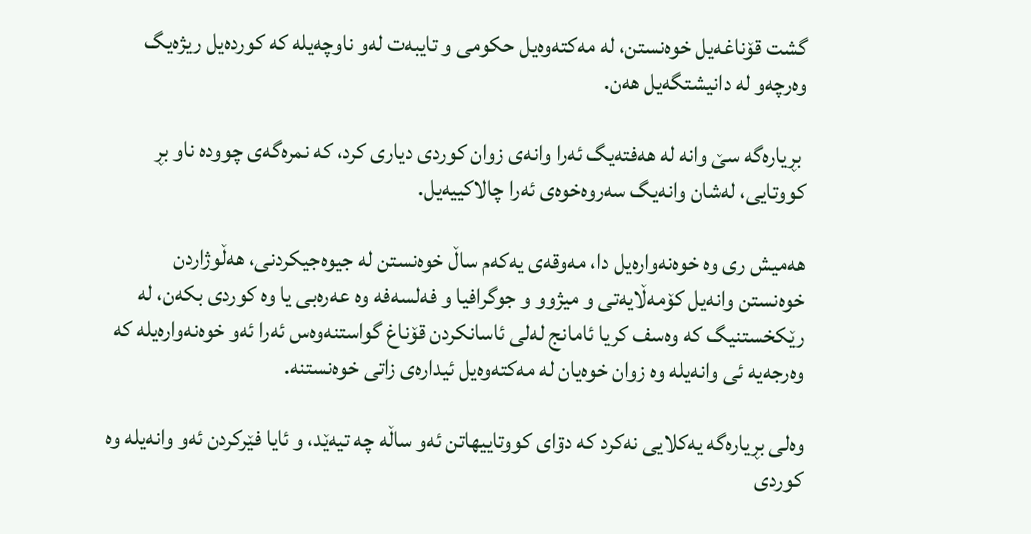گشت قۆناغەیل خوەنستن، لە مەکتەوەیل حکومی و تایبەت لەو ناوچەیلە کە کوردەیل ریژەیگ وەرچەو لە دانیشتگەیل هەن.

 بڕیارەگە سێ وانە لە هەفتەیگ ئەرا وانەی زوان کوردی دیاری کرد، کە نمرەگەی چوودە ناو بڕ کووتایی، لەشان وانەیگ سەروەخوەی ئەرا چالاکییەیل.

هەمیش ری وە خوەنەوارەیل دا، مەوقەی یەکەم ساڵ خوەنستن لە جیوەجیکردنی، هەڵوژاردن خوەنستن وانەیل کۆمەڵایەتی و میژوو و جوگرافیا و فەلسەفە وە عەرەبی یا وە کوردی بکەن، لە رێکخستنیگ کە وەسف کریا ئامانج لەلی ئاسانکردن قۆناغ گواستنەوەس ئەرا ئەو خوەنەوارەیلە کە وەرجەیە ئی وانەیلە وە زوان خوەیان لە مەکتەوەیل ئیدارەی زاتی خوەنستنە.

وەلی بڕیارەگە یەکلایی نەکرد کە دۊای کووتاییهاتن ئەو ساڵە چە تیەێد، و ئایا فێرکردن ئەو وانەیلە وە کوردی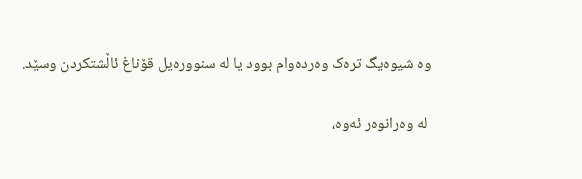وە شیوەیگ ترەک وەردەوام بوود یا لە سنوورەیل قۆناغ ئاڵشتکردن وسێد.

 لە وەرانوەر ئەوە،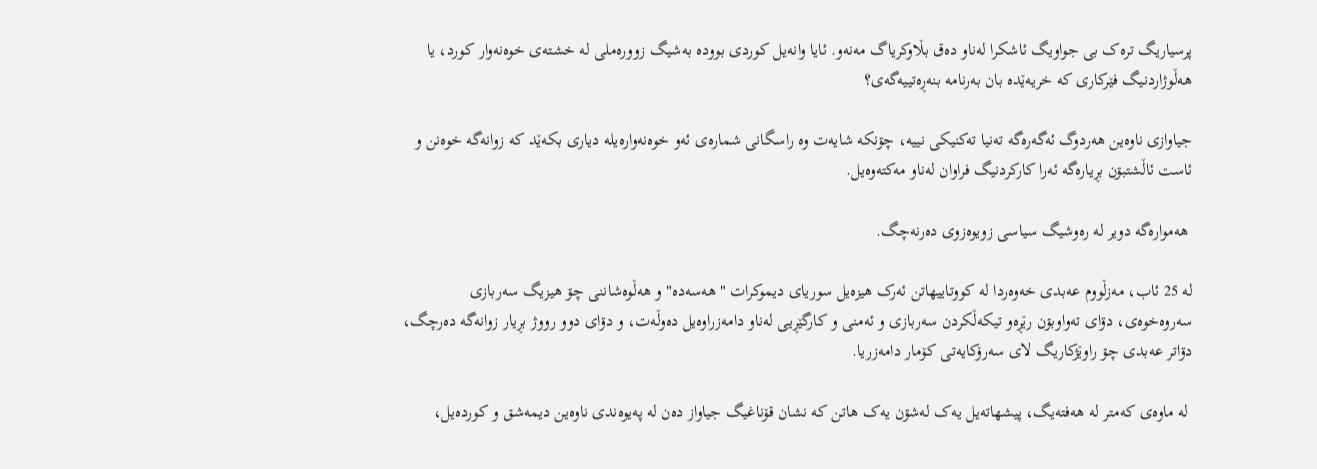پرسیاریگ ترەک بی جواویگ ئاشکرا لەناو دەق بڵاوکریاگ مەنەو. ئایا وانەیل کوردی بوودە بەشیگ زوورەملی لە خشتەی خوەنەوار کورد، یا هەڵوژاردنیگ فێرکاری کە خریەێدە بان بەرنامە بنەڕەتییەگەی؟

جیاوازی ناوەین هەردوگ ئەگەرەگە تەنیا تەکنیکی نییە، چۊنکە شایەت وە راسگانی شمارەی ئەو خوەنەوارەیلە دیاری بکەێد کە زوانەگە خوەنن و ئاست ئاڵشتبۊن بڕیارەگە ئەرا کارکردنیگ فراوان لەناو مەکتەوەیل.

 هەموارەگە دویر لە رەوشیگ سیاسی زویوەزوی دەرنەچگ.

لە 25 ئاب، مەزڵووم عەبدی خەوەردا لە کووتاییهاتن ئەرک هیزەیل سوریای دیموکرات "هەسەدە" و هەڵوەشاننی چۊ هیزیگ سەربازی سەروەخوەی، دۊای تەواوبۊن رێڕەو تیکەڵکردن سەربازی و ئەمنی و کارگێڕیی لەناو دامەزراوەیل دەوڵەت، و دۊای دوو رووژ بڕیار زوانەگە دەرچگ، دۊاتر عەبدی چۊ راوێژکاریگ لای سەرۆکایەتی کۆمار دامەزریا.

 لە ماوەی کەمتر لە هەفتەیگ، پیشهاتەیل یەک لەشۊن یەک هاتن کە نشان قۆناغیگ جیاواز دەن لە پەیوەندی ناوەین دیمەشق و کوردەیل،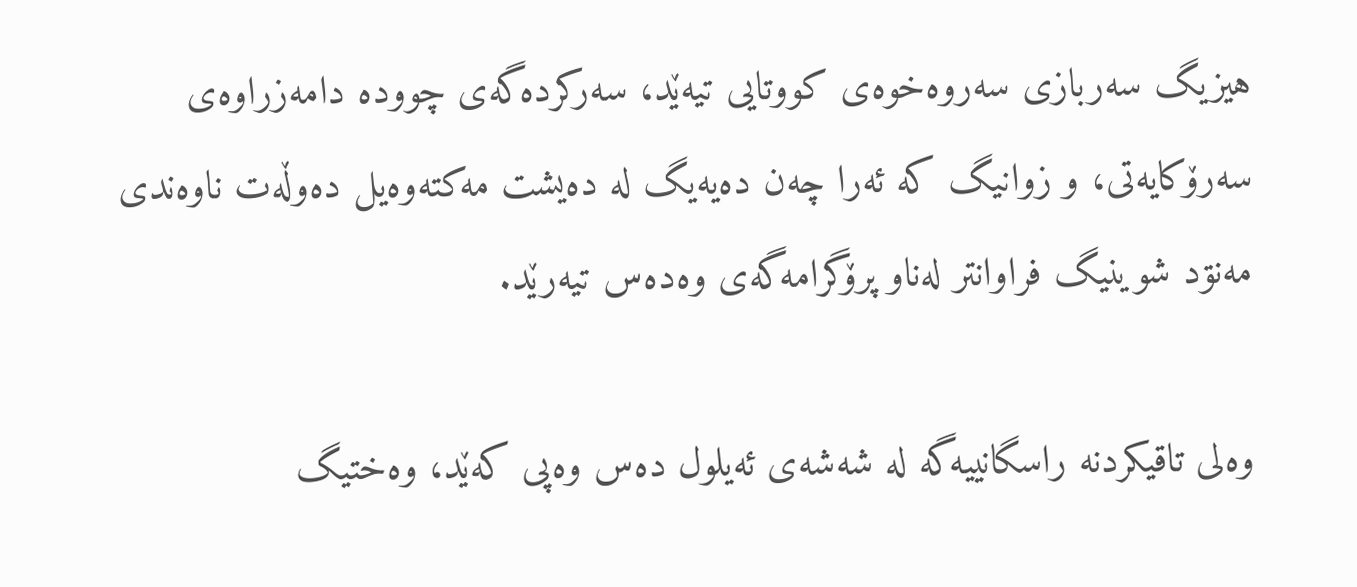هیزیگ سەربازی سەروەخوەی کووتایی تیەێد، سەرکردەگەی چوودە دامەزراوەی سەرۆکایەتی، و زوانیگ کە ئەرا چەن دەیەیگ لە دەیشت مەکتەوەیل دەوڵەت ناوەندی مەنۊد شوینیگ فراوانتر لەناو پرۆگرامەگەی وەدەس تیەرێد.

وەلی تاقیکردنە راسگانییەگە لە شەشەی ئەیلول دەس وەپی کەێد، وەختیگ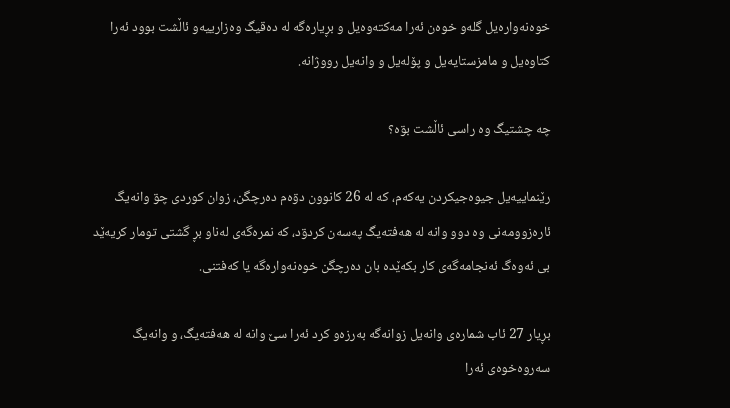خوەنەوارەیل گلەو خوەن ئەرا مەکتەوەیل و بڕیارەگە لە دەقیگ وەزارییەو ئاڵشت بوود ئەرا کتاوەیل و مامزستایەیل و پۆلەیل و وانەیل رووژانە.

چە چشتیگ وە راسی ئاڵشت بۊە؟

رێنماییەیل جیوەجیکردن یەکەم، کە لە 26 کانوون دۊەم دەرچگن، زوان کوردی چۊ وانەیگ ئارەزوومەنی وە دوو وانە لە هەفتەیگ پەسەن کردۊد، کە نمرەگەی لەناو بڕ گشتی تومار کریەێد بی ئەوەگ ئەنجامەگەی کار بکەێدە بان دەرچگن خوەنەوارەگە یا کەفتنی.

بڕیار 27 ئاب شمارەی وانەیل زوانەگە بەرزەو کرد ئەرا سێ وانە لە هەفتەیگ، و وانەیگ سەروەخوەی ئەرا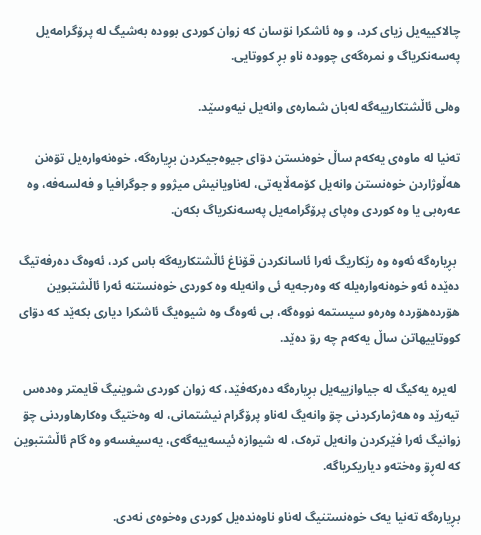چالاکییەیل زیای کرد، و وە ئاشکرا نۊسان کە زوان کوردی بوودە بەشیگ لە پرۆگرامەیل پەسەنکریاگ و نمرەگەی چوودە ناو بڕ کووتایی.

وەلی ئاڵشتکارییەگە لەبان شمارەی وانەیل نیەوسێد.

تەنیا لە ماوەی یەکەم ساڵ خوەنستن دۊای جیوەجیکردن بڕیارەگە، خوەنەوارەیل تۊەنن هەڵوژاردن خوەنستن وانەیل کۆمەڵایەتی، لەناویانیش میژوو و جوگرافیا و فەلسەفە، وە عەرەبی یا وە کوردی وەپای پرۆگرامەیل پەسەنکریاگ بکەن.

 بڕیارەگە ئەوە وە رێکاریگ ئەرا ئاسانکردن قۆناغ ئاڵشتکاریەگە باس کرد، ئەوەگ دەرفەتیگ دەێدە ئەو خوەنەوارەیلە کە وەرجەیە ئی وانەیلە وە کوردی خوەنستنە ئەرا ئاڵشتبوین هۊردەهۊردە وەرەو سیستمە نووەگە، بی ئەوەگ وە شیوەیگ ئاشکرا دیاری بکەێد کە دۊای کووتاییهاتن ساڵ یەکەم چە رۊ دەێد.

 لەیرە یەکیگ لە جیاوازییەیل بڕیارەگە دەرکەفێد، کە زوان کوردی شوینیگ قایمتر وەدەس تیەرێد وە هەژمارکردنی چۊ وانەیگ لەناو پرۆگرام نیشتمانی، لە وەختیگ وەکارهاوردنی چۊ زوانیگ ئەرا فێرکردن وانەیل ترەک، لە شیوازە ئیسەییەگەی، یەسیغسەو وە گام ئاڵشتبوین کە لەڕۊ وەختەو دیاریکریاگە.

بڕیارەگە تەنیا یەک خوەنستنیگ لەناو ناوەندەیل کوردی وەخوەی نەدی.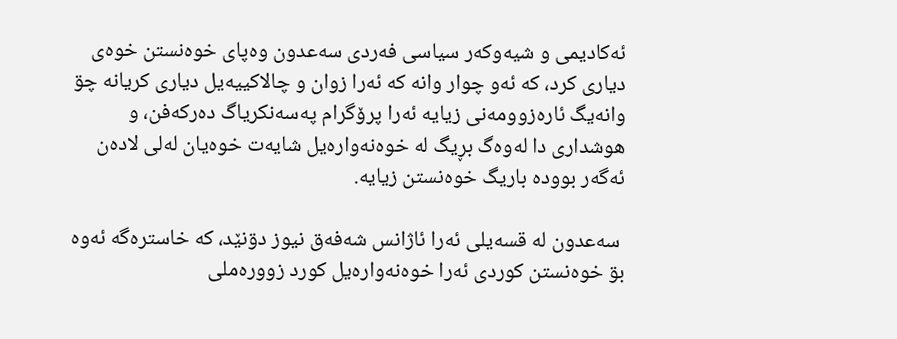ئەکادیمی و شیەوکەر سیاسی فەردی سەعدون وەپای خوەنستن خوەی دیاری کرد، کە ئەو چوار وانە کە ئەرا زوان و چالاکییەیل دیاری کریانە چۊ وانەیگ ئارەزوومەنی زیایە ئەرا پرۆگرام پەسەنکریاگ دەرکەفن، و هوشداری دا لەوەگ بڕیگ لە خوەنەوارەیل شایەت خوەیان لەلی لادەن ئەگەر بوودە باریگ خوەنستن زیایە.

 سەعدون لە قسەیلی ئەرا ئاژانس شەفەق نیوز دۊنێد، کە خاسترەگە ئەوە بۊ خوەنستن کوردی ئەرا خوەنەوارەیل کورد زوورەملی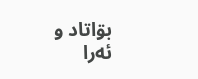بۊاتاد و ئەرا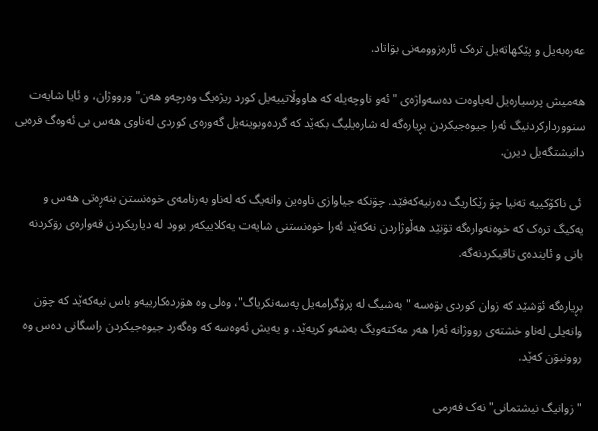عەرەبەیل و پێکهاتەیل ترەک ئارەزوومەنی بۊاتاد.

هەمیش پرسیارەیل لەباوەت دەسەواژەی "ئەو ناوچەیلە کە هاووڵاتییەیل کورد ریژەیگ وەرچەو هەن" ورووژان، و ئایا شایەت سنووردارکردنیگ ئەرا جیوەجیکردن بڕیارەگە لە شارەیلیگ بکەێد کە گردەوبوینەیل گەورەی کوردی لەناوی هەس بی ئەوەگ فرەیی دانیشتگەیل دیرن.

 ئی ناکۆکییە تەنیا چۊ رێکاریگ دەرنیەکەفێد. چۊنکە جیاوازی ناوەین وانەیگ کە لەناو بەرنامەی خوەنستن بنەڕەتی هەس و یەکیگ ترەک کە خوەنەوارەگە تۊنێد هەڵوژاردن نەکەێد ئەرا خوەنستنی شایەت یەکلاییکەر بوود لە دیاریکردن قەوارەی رۊکردنە بانی و ئایندەی تاقیکردنەگە.

بڕیارەگە ئۊشێد کە زوان کوردی بۊەسە "بەشیگ لە پرۆگرامەیل پەسەنکریاگ"، وەلی وە هۊردەکارییەو باس نیەکەێد کە چۊن وانەیلی لەناو خشتەی رووژانە ئەرا هەر مەکتەویگ بەشەو کریەێد، و یەیش ئەوەسە کە وەگەرد جیوەجیکردن راسگانی دەس وە روونبۊن کەێد.

"زوانیگ نیشتمانی" نەک فەرمی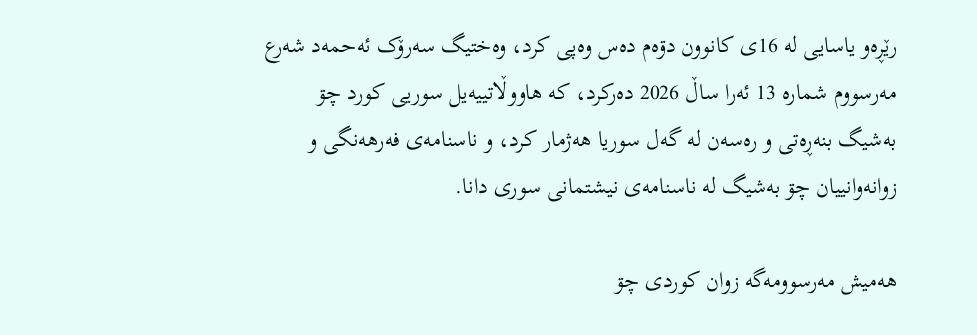رێڕەو یاسایی لە 16ی کانوون دۊەم دەس وەپی کرد، وەختیگ سەرۆک ئەحمەد شەرع مەرسووم شمارە 13 ئەرا ساڵ 2026 دەرکرد، کە هاووڵاتییەیل سوریی کورد چۊ بەشیگ بنەڕەتی و رەسەن لە گەل سوریا هەژمار کرد، و ناسنامەی فەرهەنگی و زوانەوانییان چۊ بەشیگ لە ناسنامەی نیشتمانی سوری دانا.

هەمیش مەرسوومەگە زوان کوردی چۊ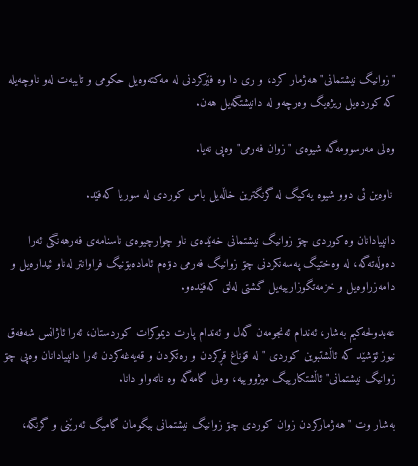"زوانیگ نیشتمانی" هەژمار کرد، و ری دا وە فێرکردنی لە مەکتەوەیل حکومی و تایبەت لەو ناوچەیلە کە کوردەیل ریژەیگ وەرچەو لە دانیشتگەیل هەن.

وەلی مەرسوومەگە شیوەی "زوان فەرمی" وەپی نەیا.

 ناوەین ئی دوو شیوە یەکیگ لە گرنگترین خاڵەیل باس کوردی لە سوریا کەفێد.

دانپیادانان وە کوردی چۊ زوانیگ نیشتمانی خەێدەی ناو چوارچیوەی ناسنامەی فەرهەنگی ئەرا دەوڵەتەگە، لە وەختیگ پەسەنکردنی چۊ زوانیگ فەرمی دۊەم ئامادەبۊنیگ فراوانتر لەناو ئیدارەیل و دامەزراوەیل و خزمەتگوزارییەیل گشتی لەلق کەفێدەو.

عەبدولحەکیم بەشار، ئەندام ئەنجومەن گەل و ئەندام پارت دیموکرات کوردستان، ئەرا ئاژانس شەفەق نیوز ئۊشێد کە ئاڵشتبوین کوردی "لە قۆناغ قڕکردن و رەتکردن و قەیەغەکردن ئەرا دانپیادانان وەپی چۊ زوانیگ نیشتمانی" ئاڵشتکارییگ میژووییە، وەلی گامەگە وە ناتەواو دانا.

بەشار وت "هەژمارکردن زوان کوردی چۊ زوانیگ نیشتمانی بیگومان گامیگ ئەرێنی و گرنگە،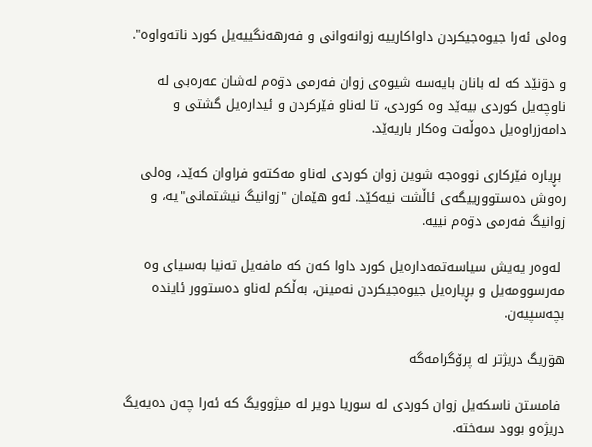وەلی ئەرا جیوەجیکردن داواکارییە زوانەوانی و فەرهەنگییەیل کورد ناتەواوە".

و دۊنێد کە لە بانان بایەسە شیوەی زوان فەرمی دۊەم لەشان عەرەبی لە ناوچەیل کوردی بیەێد وە کوردی، تا لەناو فێرکردن و ئیدارەیل گشتی و دامەزراوەیل دەوڵەت وەکار باریەێد.

 بڕیارە فێرکاری نووەجە شوین زوان کوردی لەناو مەکتەو فراوان کەێد، وەلی رەوش دەستوورییگەی ئاڵشت نیەکێد. ئەو هێمان "زوانیگ نیشتمانی"یە، و زوانیگ فەرمی دۊەم نییە.

 لەوەر یەیش سیاسەتمەدارەیل کورد داوا کەن کە مافەیل تەنیا بەسیای وە مەرسوومەیل و بڕیارەیل جیوەجیکردن نەمینن، بەڵکم لەناو دەستوور ئایندە بچەسپیەن.

هۊریگ دریژتر لە پرۆگرامەگە

 فامستن ناسکەیل زوان کوردی لە سوریا دویر لە میژوویگ کە ئەرا چەن دەیەیگ دریژەو بوود سەختە.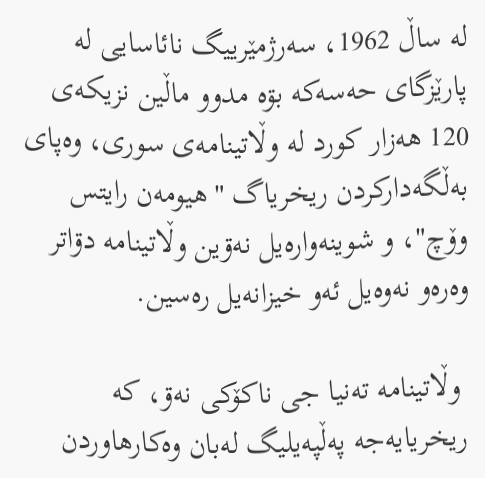لە ساڵ 1962، سەرژمێرییگ نائاسایی لە پارێزگای حەسەکە بۊە مدوو ماڵین نزیکەی 120 هەزار کورد لە وڵاتینامەی سوری، وەپای بەڵگەدارکردن ریخریاگ "هیومەن رایتس وۆچ"، و شوینەوارەیل نەۊین وڵاتینامە دۊاتر وەرەو نەوەیل ئەو خیزانەیل رەسین.

 وڵاتینامە تەنیا جی ناکۆکی نەۊ، کە ریخریایەجە پەڵپەیلیگ لەبان وەکارهاوردن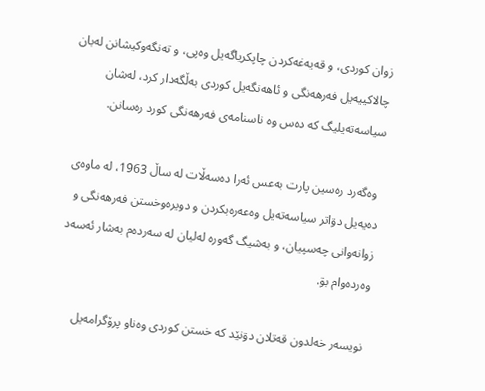زوان کوردی، و قەیەغەکردن چاپکریاگەیل وەپی، و تەنگەوکیشانن لەبان چالاکییەیل فەرهەنگی و ئاهەنگەیل کوردی بەڵگەدار کرد، لەشان سیاسەتەیلیگ کە دەس وە ناسنامەی فەرهەنگی کورد رەسانن.

 وەگەرد رەسین پارت بەعس ئەرا دەسەڵات لە ساڵ 1963، لە ماوەی دەیەیل دۊاتر سیاسەتەیل وەعەرەبکردن و دویرەوخستن فەرهەنگی و زوانەوانی چەسپیان، و بەشیگ گەورە لەلیان لە سەردەم بەشار ئەسەد وەردەوام بۊ.

 نویسەر خەلدون قەتلان دۊنێد کە خستن کوردی وەناو پرۆگرامەیل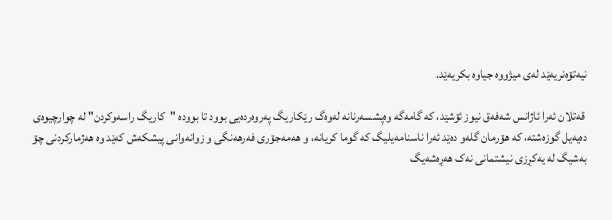نیەتۊەنریەێد لەی میژووە جیاوە بکریەێد.

 قەتلان ئەرا ئاژانس شەفەق نیوز ئۊشێد، کە گامەگە وەپشسەرنانە لەوەگ رێکاریگ پەروەردەیی بوود تا بوودە "کاریگ راسەوکردن" لە چوارچیوەی دەیەیل گوزەشتە، کە هۊرمان گلەو دەێد ئەرا ناسنامەیلیگ کە گوما کریانە، و هەمەجۊری فەرهەنگی و زوانەوانی پیشکەش کەێد وە هەژمارکردنی چۊ بەشیگ لە یەکڕزی نیشتمانی نەک هەڕەشەیگ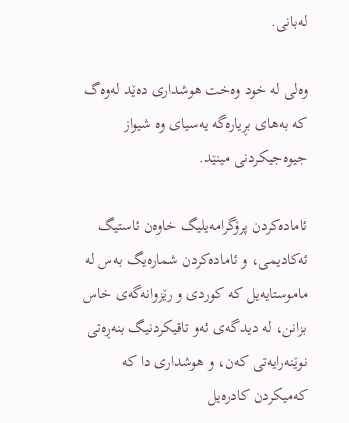لەبانی.

وەلی لە خود وەخت هوشداری دەێد لەوەگ کە بەهای بڕیارەگە یەسیای وە شیواز جیوەجیکردنی مینێد.

ئامادەکردن پرۆگرامەیلیگ خاوەن ئاستیگ ئەکادیمی، و ئامادەکردن شمارەیگ بەس لە ماموستایەیل کە کوردی و رێزوانەگەی خاس بزانن، لە دیدگەی ئەو تاقیکردنیگ بنەڕەتی نوێنەرایەتی کەن، و هوشداری دا کە کەمیکردن کادرەیل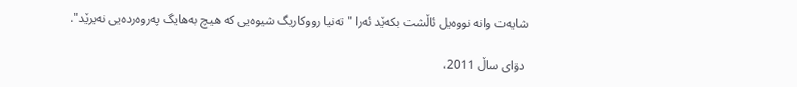شایەت وانە نووەیل ئاڵشت بکەێد ئەرا "تەنیا رووکاریگ شیوەیی کە هیچ بەهایگ پەروەردەیی نەیرێد".

 دۊای ساڵ 2011،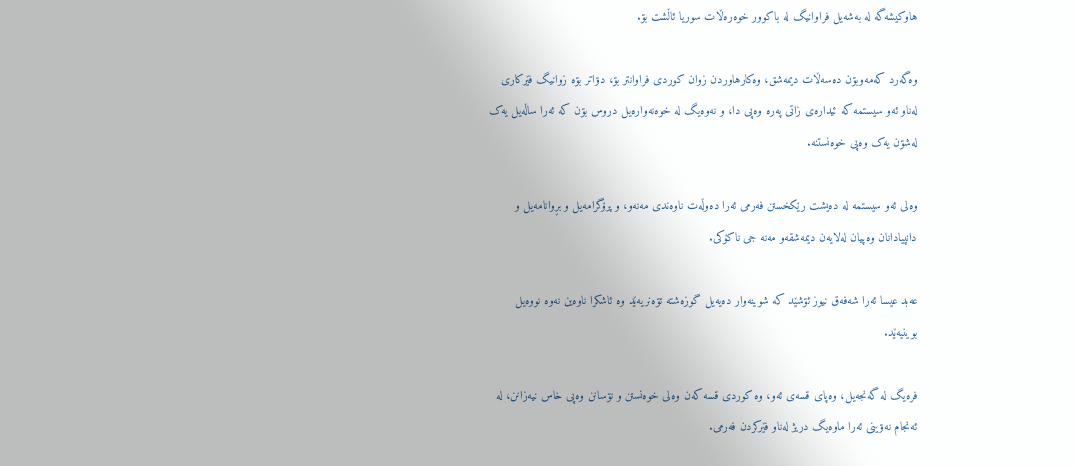هاوکیشەگە لە بەشەیل فراوانیگ لە باکوور خوەرەڵات سوریا ئاڵشت بۊ.

وەگەرد کەمەوبۊن دەسەڵات دیمەشق، وەکارهاوردن زوان کوردی فراوانتر بۊ، دۊاتر بۊە زوانیگ فێرکاری لەناو ئەو سیستمە کە ئیدارەی زاتی پەرە وەپی دا، و نەوەیگ لە خوەنەوارەیل دروس بۊن کە ئەرا ساڵەیل یەک لەشۊن یەک وەپی خوەنستنە.

وەلی ئەو سیستمە لە دەیشت رێکخستن فەرمی ئەرا دەوڵەت ناوەندی مەنەو، و پرۆگرامەیل و بڕوانامەیل و دانپیادانان وەپیان لەلایەن دیمەشقەو مەنە جی ناکۆکی.

عەبد عیسا ئەرا شەفەق نیوز ئۊشێد کە شوینەوار دەیەیل گوزەشتە تۊەنریەێد وە ئاشکرا ناوەین نەوە نووەیل بوینیەێد.

فرەیگ لە گەنجەیل، وەپای قسەی ئەو، وە کوردی قسە کەن وەلی خوەنستن و نۊسانن وەپی خاس نیەزانن، لە ئەنجام نەۊینی ئەرا ماوەیگ دریژ لەناو فێرکردن فەرمی.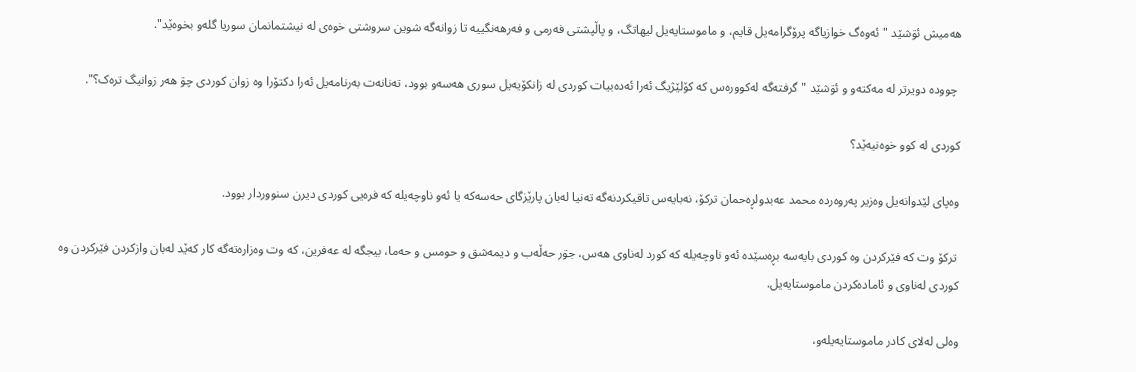هەمیش ئۊشێد "ئەوەگ خوازیاگە پرۆگرامەیل قایم، و ماموستایەیل لیهاتگ، و پاڵپشتی فەرمی و فەرهەنگییە تا زوانەگە شوین سروشتی خوەی لە نیشتمانمان سوریا گلەو بخوەێد".

 چوودە دویرتر لە مەکتەو و ئۊشێد "گرفتەگە لەکوورەس کە کۆلێژیگ ئەرا ئەدەبیات کوردی لە زانکۆیەیل سوری هەسەو بوود، تەنانەت بەرنامەیل ئەرا دکتۆرا وە زوان کوردی چۊ هەر زوانیگ ترەک؟".

کوردی لە کوو خوەنیەێد؟

وەپای لێدوانەیل وەزیر پەروەردە محمد عەبدولڕەحمان ترکۆ، نەبایەس تاقیکردنەگە تەنیا لەبان پارێزگای حەسەکە یا ئەو ناوچەیلە کە فرەیی کوردی دیرن سنووردار بوود.

 ترکۆ وت کە فێرکردن وە کوردی بایەسە بڕەسێدە ئەو ناوچەیلە کە کورد لەناوی هەس، جۊر حەڵەب و دیمەشق و حومس و حەما، بیجگە لە عەفرین، کە وت وەزارەتەگە کار کەێد لەبان وازکردن فێرکردن وە کوردی لەناوی و ئامادەکردن ماموستایەیل.

وەلی لەلای کادر ماموستایەیلەو،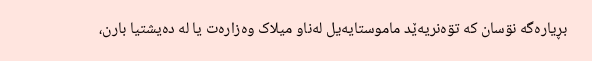بڕیارەگە نۊسان کە تۊەنریەێد ماموستایەیل لەناو میلاک وەزارەت یا لە دەیشتیا بارن،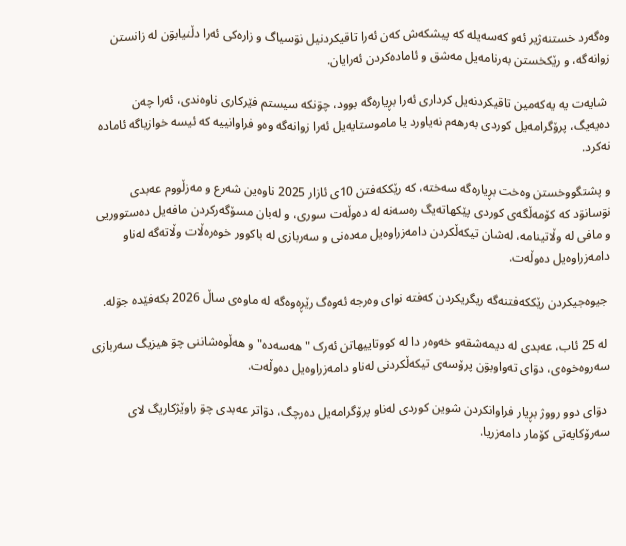وەگەرد خستنەژیر ئەو کەسەیلە کە پیشکەش کەن ئەرا تاقیکردنیل نۊسیاگ و زارەکی ئەرا دڵنیابۊن لە زانستن زوانەگە، و رێکخستن بەرنامەیل مەشق و ئامادەکردن ئەرايان.

 شایەت یە یەکەمین تاقیکردنەیل کرداری ئەرا بڕیارەگە بوود، چۊنکە سیستم فێرکاری ناوەندی، ئەرا چەن دەیەیگ، پرۆگرامەیل کوردی بەرهەم نەیاورد یا ماموستایەیل ئەرا زوانەگە وەو فراوانییە کە ئیسە خوازیاگە ئامادە نەکرد.

و پشتگووخستن وەخت بڕیارەگە سەختە، کە رێککەفتن 10ی ئازار 2025 ناوەین شەرع و مەزڵووم عەبدی نۊسانۊد کە کۆمەڵگەی کوردی پێکهاتەیگ رەسەنە لە دەوڵەت سوری، و لەبان مسۆگەرکردن مافەیل دەستووریی و مافی لە وڵاتینامە، لەشان تیکەڵکردن دامەزراوەیل مەدەنی و سەربازی لە باکوور خوەرەڵات وڵاتەگە لەناو دامەزراوەیل دەوڵەت.

 جیوەجیکردن رێککەفتنەگە ریگریکردن کەفتە نوای وەرجە ئەوەگ رێڕەوەگە لە ماوەی ساڵ 2026 بکەفێدە جۊلە.

 لە 25 ئاب، عەبدی لە دیمەشقەو خەوەر دا لە کووتاییهاتن ئەرک "هەسەدە" و هەڵوەشاننی چۊ هیزیگ سەربازی سەروەخوەی، دۊای تەواوبۊن پرۆسەی تیکەڵکردنی لەناو دامەزراوەیل دەوڵەت.

 دۊای دوو رووژ بڕیار فراوانکردن شوین کوردی لەناو پرۆگرامەیل دەرچگ، دۊاتر عەبدی چۊ راوێژکاریگ لای سەرۆکایەتی کۆمار دامەزریا.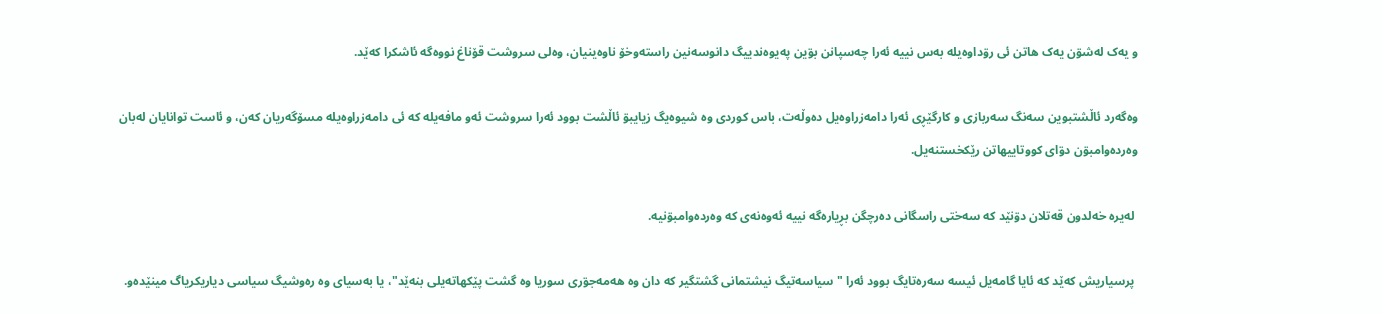و یەک لەشۊن یەک هاتن ئی رۊداوەیلە بەس نییە ئەرا چەسپانن بۊین پەیوەندییگ دانوسەنین راستەوخۆ ناوەینیان، وەلی سروشت قۆناغ نووەگە ئاشکرا کەێد.

وەگەرد ئاڵشتبوین سەنگ سەربازی و کارگێڕی ئەرا دامەزراوەیل دەوڵەت، باس کوردی وە شیوەیگ زیایبۊ ئاڵشت بوود ئەرا سروشت ئەو مافەیلە کە ئی دامەزراوەیلە مسۆگەریان کەن، و ئاست توانایان لەبان وەردەوامبۊن دۊای کووتاییهاتن رێکخستنەیل.

 لەیرە خەلدون قەتلان دۊنێد کە سەختی راسگانی دەرچگن بڕیارەگە نییە ئەوەنەی کە وەردەوامبۊنیە.

 پرسیاریش کەێد کە ئایا گامەیل ئیسە سەرەتایگ بوود ئەرا "سیاسەتیگ نیشتمانی گشتگیر کە دان وە هەمەجۊری سوریا وە گشت پێکهاتەیلی بنەێد"، یا بەسیای وە رەوشیگ سیاسی دیاریکریاگ مینێدەو.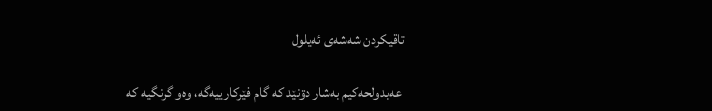تاقیکردن شەشەی ئەیلول

 عەبدولحەکیم بەشار دۊنێد کە گام فێرکارییەگە، وەو گرنگیە کە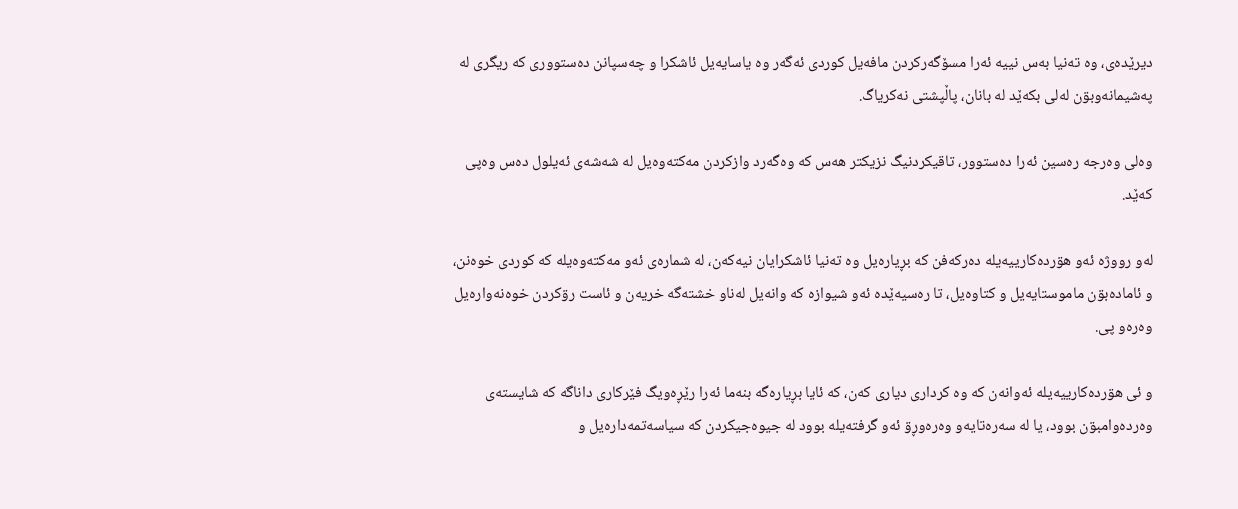دیرێدەی، وە تەنیا بەس نییە ئەرا مسۆگەرکردن مافەیل کوردی ئەگەر وە یاسایەیل ئاشکرا و چەسپانن دەستووری کە ریگری لە پەشیمانەوبۊن لەلی بکەێد لە بانان، پاڵپشتی نەکریاگ.

وەلی وەرجە رەسین ئەرا دەستوور، تاقیکردنیگ نزیکتر هەس کە وەگەرد وازکردن مەکتەوەیل لە شەشەی ئەیلول دەس وەپی کەێد.

لەو رووژە ئەو هۊردەکارییەیلە دەرکەفن کە بڕیارەیل وە تەنیا ئاشکرایان نیەکەن، لە شمارەی ئەو مەکتەوەیلە کە کوردی خوەنن، و ئامادەبۊن ماموستایەیل و کتاوەیل، تا رەسیەێدە ئەو شیوازە کە وانەیل لەناو خشتەگە خریەن و ئاست رۊکردن خوەنەوارەیل وەرەو پی.

و ئی هۊردەکارییەیلە ئەوانەن کە وە کرداری دیاری کەن، کە ئایا بڕیارەگە بنەما ئەرا رێڕەویگ فێرکاری داناگە کە شایستەی وەردەوامبۊن بوود، یا لە سەرەتایەو وەرەوڕۊ ئەو گرفتەیلە بوود لە جیوەجیکردن کە سیاسەتمەدارەیل و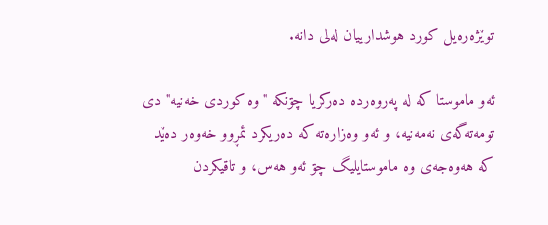توێژەرەیل کورد هوشدارییان لەلی دانە.

ئەو ماموستا کە لە پەروەردە دەرکریا چۊنکە "وە کوردی خەنیە" دی تومەتەگەی نەمەنیە، و ئەو وەزارەتە کە دەریکرد ئمڕوو خەوەر دەێد کە هەوەجەی وە ماموستایلیگ چۊ ئەو هەس، و تاقیکردن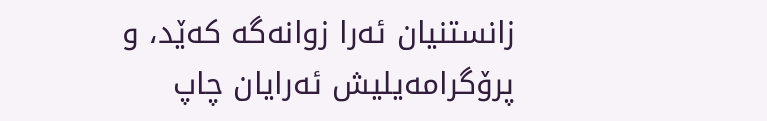زانستنیان ئەرا زوانەگە کەێد، و پرۆگرامەیلیش ئەرايان چاپ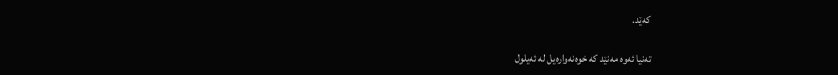کەێد.

تەنیا ئەوە مەنێد کە خوەنەوارەیل لە ئەیلول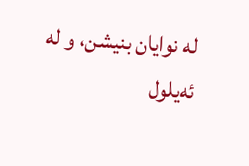لە نوايان بنیشن، و لە ئەیلول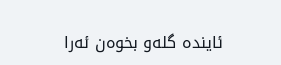ئایندە گلەو بخوەن ئەرا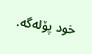خود پۆلەگە.